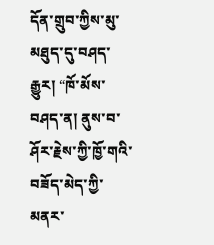དོན་གྲུབ་ཀྱིས་མུ་མཐུད་དུ་བཤད་རྒྱུར། “ཁོ་མོས་བཤད་ན། ནུས་བ་ཤོར་རྗེས་ཀྱི་ཁྱོ་གའི་བཟོད་མེད་ཀྱི་མནར་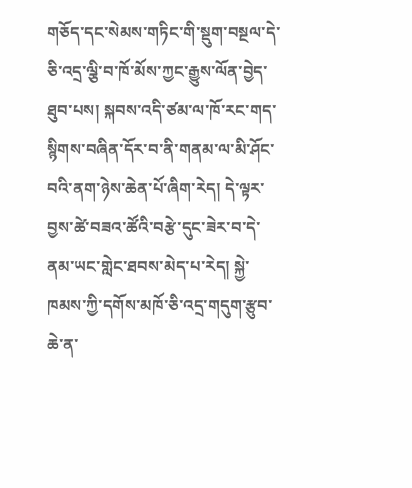གཅོད་དང་སེམས་གཏིང་གི་སྡུག་བསྔལ་དེ་ཅི་འདྲ་ལྕི་བ་ཁོ་མོས་ཀྱང་རྒྱུས་ལོན་བྱེད་ཐུབ་པས། སྐབས་འདི་ཙམ་ལ་ཁོ་རང་གད་སྙིགས་བཞིན་དོར་བ་ནི་གནམ་ལ་མི་ཤོང་བའི་ནག་ཉེས་ཆེན་པོ་ཞིག་རེད། དེ་ལྟར་བྱས་ཚེ་བཟའ་ཚོའི་བརྩེ་དུང་ཟེར་བ་དེ་ནམ་ཡང་གླེང་ཐབས་མེད་པ་རེད། སྐྱེ་ཁམས་ཀྱི་དགོས་མཁོ་ཅི་འདྲ་གདུག་རྩུབ་ཆེ་ན་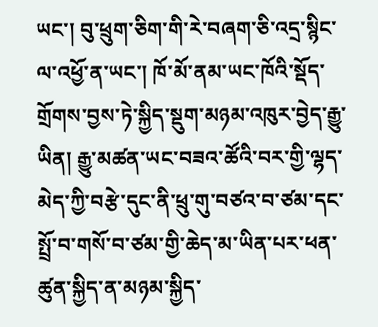ཡང་། བུ་ཕྲུག་ཅིག་གི་རེ་བཞག་ཅི་འདྲ་སྙིང་ལ་འཕྱོ་ན་ཡང་། ཁོ་མོ་ནམ་ཡང་ཁོའི་སྡོད་གྲོགས་བྱས་ཏེ་སྐྱིད་སྡུག་མཉམ་འཁུར་བྱེད་རྒྱུ་ཡིན། རྒྱུ་མཚན་ཡང་བཟའ་ཚོའི་བར་གྱི་ལྷད་མེད་ཀྱི་བརྩེ་དུང་ནི་ཕྲུ་གུ་བཙའ་བ་ཙམ་དང་སྤྲོ་བ་གསོ་བ་ཙམ་གྱི་ཆེད་མ་ཡིན་པར་ཕན་ཚུན་སྐྱིད་ན་མཉམ་སྐྱིད་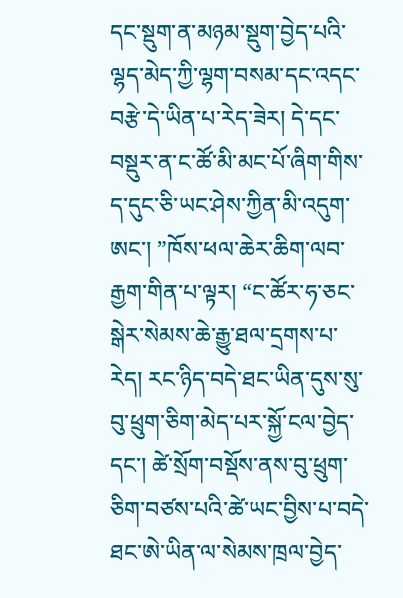དང་སྡུག་ན་མཉམ་སྡུག་བྱེད་པའི་ལྷད་མེད་ཀྱི་ལྷག་བསམ་དང་འདང་བརྩེ་དེ་ཡིན་པ་རེད་ཟེར། དེ་དང་བསྡུར་ན་ང་ཚོ་མི་མང་པོ་ཞིག་གིས་ད་དུང་ཅི་ཡང་ཤེས་ཀྱིན་མི་འདུག་ཨང་། ”ཁོས་ཕལ་ཆེར་ཆིག་ལབ་རྒྱག་གིན་པ་ལྟར། “ང་ཚོར་ཧ་ཅང་སྒེར་སེམས་ཆེ་རྒྱུ་ཐལ་དྲགས་པ་རེད། རང་ཉིད་བདེ་ཐང་ཡིན་དུས་སུ་བུ་ཕྲུག་ཅིག་མེད་པར་སྐྱོ་ངལ་བྱེད་དང་། ཚེ་སྲོག་བསྡོས་ནས་བུ་ཕྲུག་ཅིག་བཙས་པའི་ཚེ་ཡང་བྱིས་པ་བདེ་ཐང་ཨེ་ཡིན་ལ་སེམས་ཁྲལ་བྱེད་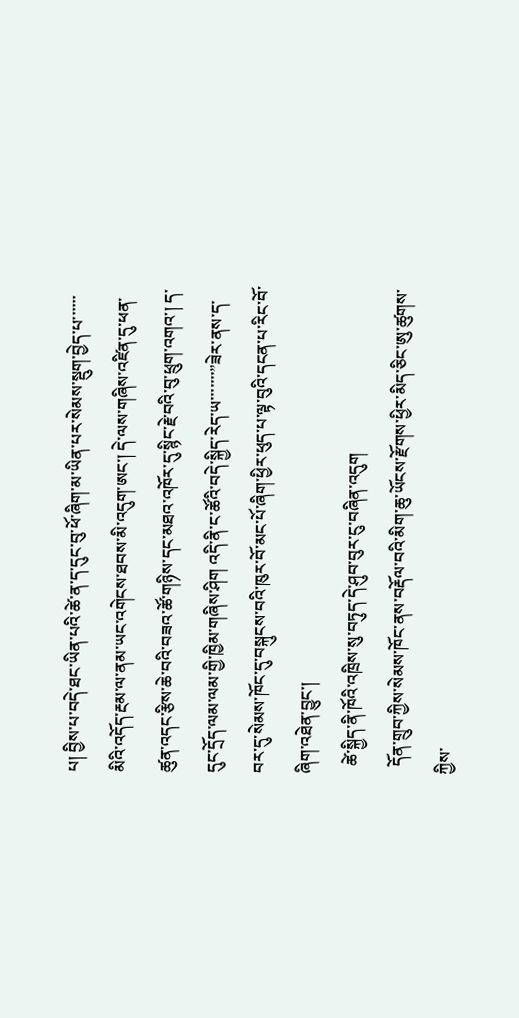པ། བྱིས་པ་བདེ་ཐང་ཡིན་པའི་ཚེ་ན་ད་དུང་བུ་ཕོ་ཞིག་མ་ཡིན་པར་སེམས་སྡུག་བྱེད་པ་་་་་་མིའི་འདོད་རྔམ་ལ་ནམ་ཡང་འགེངས་ཐབས་མི་འདུག་ཨང་། དེ་ལས་གཞིས་འཛིན་དུ་ཕན་ཚུན་འདང་རྩིས་ཆེ་བའི་བཟའ་ཚོ་གཉིས་དང་མཐའ་འཁོར་དུ་སྙིང་རྗེ་བའི་བུ་ཕྲུག་འགའ་། ད་དུང་དྲོད་ལམ་ལམ་གྱི་ཁྱིམ་གཞིས་ཤིག འདི་ནི་ང་ཚོའི་བདེ་སྐྱིད་རེད་ཡ་་་་་་་”ཟེར་ནས་ད་བར་དུ་སེམས་ཁོང་དུ་བསྐུངས་བའི་ཁུར་བོ་མང་པོ་ཞིག་ཕྱིར་ཕུད་པ་ལྟ་བུའི་དངན་པ་རིང་བོ་ཞིག་འཐེན་བྱུང་།
  ཚེ་སྐྱིད་ནི་ཁོའི་འཁྲིས་སུ་བཏུད་དེ་ཤུབ་བུར་ངུ་བཞིན་འདུག
  དོན་གྲུབ་ཀྱིས་སེམས་ཁོང་ནས་བརྡོལ་བའི་མིག་ཆུ་ཡོངས་རྫོགས་ཕྱིར་མིད་ཅིང་ཨུ་ཚུགས་ཀྱིས་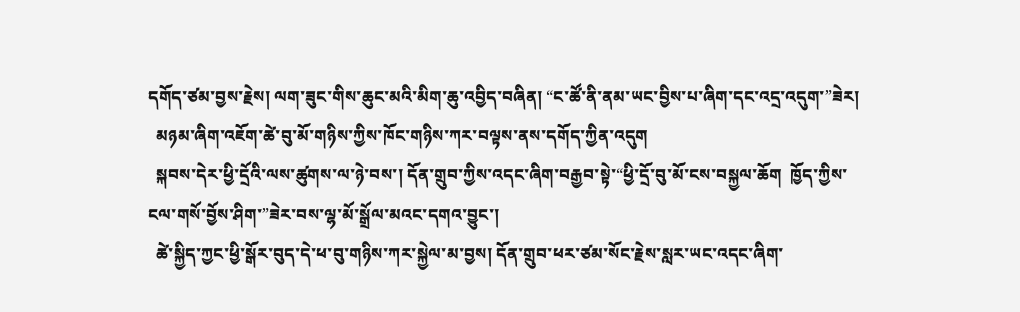དགོད་ཙམ་བྱས་རྗེས། ལག་ཟུང་གིས་ཆུང་མའི་མིག་ཆུ་འབྱིད་བཞིན། “ང་ཚོ་ནི་ནམ་ཡང་བྱིས་པ་ཞིག་དང་འདྲ་འདུག་”ཟེར།
  མཉམ་ཞིག་འཇོག་ཚེ་བུ་མོ་གཉིས་ཀྱིས་ཁོང་གཉིས་ཀར་བལྟས་ནས་དགོད་ཀྱིན་འདུག
  སྐབས་དེར་ཕྱི་དྲོའི་ལས་ཚུགས་ལ་ཉེ་བས་། དོན་གྲུབ་ཀྱིས་འདང་ཞིག་བརྒྱབ་སྟེ་“ཕྱི་དྲོ་བུ་མོ་ངས་བསྐྱལ་ཆོག  ཁྱོད་ཀྱིས་ངལ་གསོ་བྱོས་ཤིག་”ཟེར་བས་ལྷ་མོ་སྒྲོལ་མའང་དགའ་བྱུང་།
  ཚེ་སྐྱིད་ཀྱང་ཕྱི་སྒོར་བུད་དེ་ཕ་བུ་གཉིས་ཀར་སྐྱེལ་མ་བྱས། དོན་གྲུབ་ཕར་ཙམ་སོང་རྗེས་སླར་ཡང་འདང་ཞིག་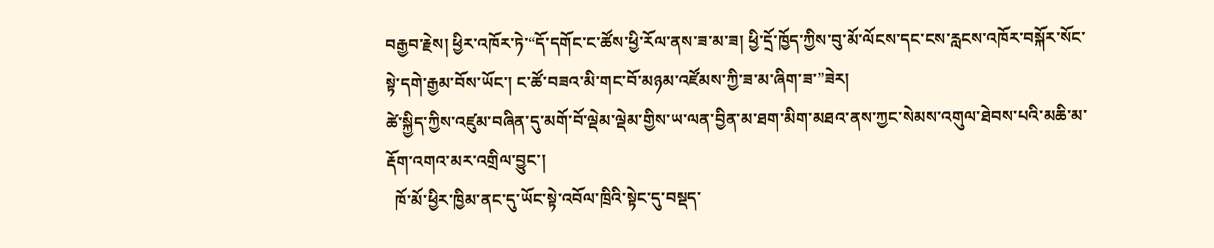བརྒྱབ་རྗེས། ཕྱིར་འཁོར་ཏེ་“དོ་དགོང་ང་ཚོས་ཕྱི་རོལ་ནས་ཟ་མ་ཟ། ཕྱི་དྲོ་ཁྱོད་ཀྱིས་བུ་མོ་ལོངས་དང་ངས་རླངས་འཁོར་བསྐོར་སོང་སྟེ་དགེ་རྒྱམ་བོས་ཡོང་། ང་ཚོ་བཟའ་མི་གང་བོ་མཉམ་འཛོམས་ཀྱི་ཟ་མ་ཞིག་ཟ་”ཟེར།
ཚེ་སྐྱིད་ཀྱིས་འཛུམ་བཞིན་དུ་མགོ་བོ་ལྡེམ་ལྡེམ་གྱིས་ཡ་ལན་བྱིན་མ་ཐག་མིག་མཐའ་ནས་ཀྱང་སེམས་འགུལ་ཐེབས་པའི་མཆི་མ་རྡོག་འགའ་མར་འགྲིལ་བྱུང་།
  ཁོ་མོ་ཕྱིར་ཁྱིམ་ནང་དུ་ཡོང་སྟེ་འབོལ་ཁྲིའི་སྟེང་དུ་བསྡད་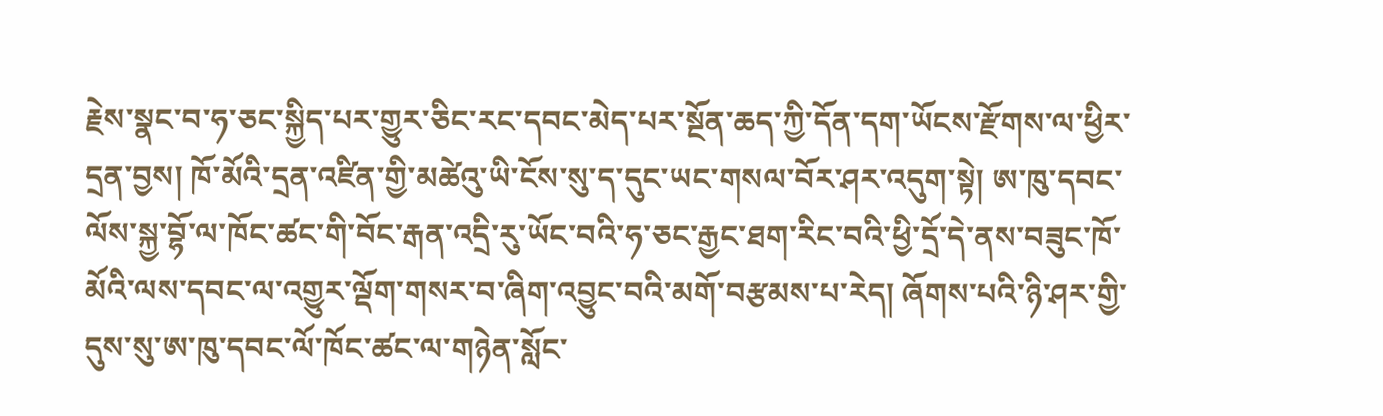རྗེས་སྣང་བ་ཧ་ཅང་སྐྱིད་པར་གྱུར་ཅིང་རང་དབང་མེད་པར་སྔོན་ཆད་ཀྱི་དོན་དག་ཡོངས་རྫོགས་ལ་ཕྱིར་དྲན་བྱས། ཁོ་མོའི་དྲན་འཛིན་གྱི་མཚེའུ་ཡི་ངོས་སུ་ད་དུང་ཡང་གསལ་བོར་ཤར་འདུག་སྟེ། ཨ་ཁུ་དབང་ལོས་སྐྱ་བྷོ་ལ་ཁོང་ཚང་གི་བོང་རྒན་འདྲི་རུ་ཡོང་བའི་ཧ་ཅང་རྒྱང་ཐག་རིང་བའི་ཕྱི་དྲོ་དེ་ནས་བཟུང་ཁོ་མོའི་ལས་དབང་ལ་འགྱུར་ལྡོག་གསར་བ་ཞིག་འབྱུང་བའི་མགོ་བརྩམས་པ་རེད། ཞོགས་པའི་ཉི་ཤར་གྱི་དུས་སུ་ཨ་ཁུ་དབང་ལོ་ཁོང་ཚང་ལ་གཉེན་སློང་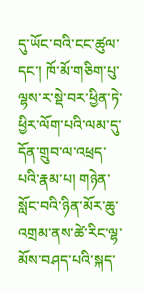དུ་ཡོང་བའི་ངང་ཚུལ་དང་། ཁོ་མོ་གཅིག་པུ་ལྷས་ར་སྡེ་བར་ཕྱིན་ཏེ་ཕྱིར་ལོག་པའི་ལམ་དུ་དོན་གྲུབ་ལ་འཕྲད་པའི་རྣམ་པ། གཉེན་སློང་བའི་ཉིན་མོར་ཆུ་འགྲམ་ནས་ཚེ་རིང་ལྷ་མོས་བཤད་པའི་སྐད་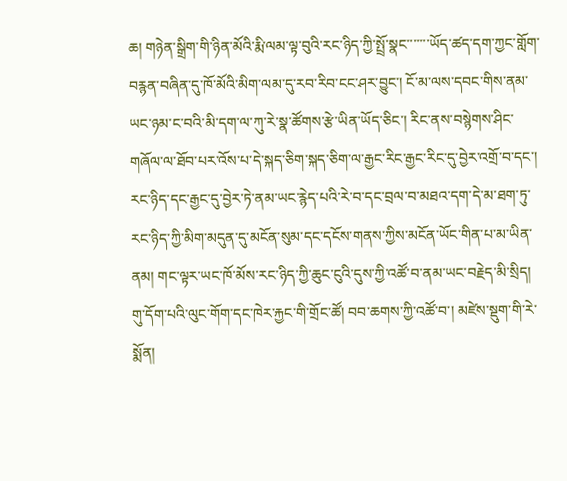ཆ། གཉེན་སྒྲིག་གི་ཉིན་མོའི་རྨི་ལམ་ལྟ་བུའི་རང་ཉིད་ཀྱི་སྤྲོ་སྣང་་་་་་་ཡོད་ཚད་དག་ཀྱང་གློག་བརྙན་བཞིན་དུ་ཁོ་མོའི་མིག་ལམ་དུ་རབ་རིབ་ངང་ཤར་བྱུང་། ངོ་མ་ལས་དབང་གིས་ནམ་ཡང་ཉམ་ང་བའི་མི་དག་ལ་ཀུ་རེ་སྣ་ཚོགས་རྩེ་ཡིན་ཡོད་ཅིང་། རིང་ནས་བསྙེགས་ཤིང་གཞོལ་ལ་ཐོབ་པར་འོས་པ་དེ་སྐད་ཅིག་སྐད་ཅིག་ལ་རྒྱང་རིང་རྒྱང་རིང་དུ་བྱེར་འགྲོ་བ་དང་། རང་ཉིད་དང་རྒྱང་དུ་བྱེར་ཏེ་ནམ་ཡང་རྙེད་པའི་རེ་བ་དང་བྲལ་བ་མཐའ་དག་དེ་མ་ཐག་ཏུ་རང་ཉིད་ཀྱི་མིག་མདུན་དུ་མངོན་སུམ་དང་དངོས་གནས་ཀྱིས་མངོན་ཡོང་གིན་པ་མ་ཡིན་ནམ། གང་ལྟར་ཡང་ཁོ་མོས་རང་ཉིད་ཀྱི་ཆུང་ངུའི་དུས་ཀྱི་འཚོ་བ་ནམ་ཡང་བརྗེད་མི་སྲིད། གུ་དོག་པའི་ལུང་གོག་དང་ཁེར་རྐྱང་གི་གྲོང་ཚོ། བབ་ཆགས་ཀྱི་འཚོ་བ་། མཛེས་སྡུག་གི་རེ་སྨོན།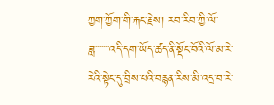ཀྱག་ཀྱོག་གི་རྐང་རྗེས། རབ་རིབ་ཀྱི་ལོ་ཟླ་་་་་་་འདི་དག་ཡོད་ཚད་ནི་སྡོང་བོའི་ལོ་མ་རེ་རེའི་སྟེང་དུ་བྲིས་པའི་བརྙན་རིས་མི་འདྲ་བ་རེ་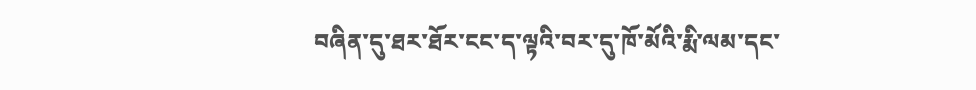བཞིན་དུ་ཐར་ཐོར་ངང་ད་ལྟའི་བར་དུ་ཁོ་མོའི་རྨི་ལམ་དང་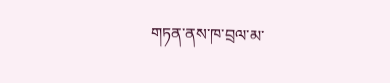གཏན་ནས་ཁ་བྲལ་མ་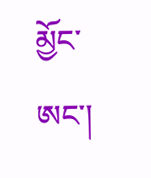མྱོང་ཨང་།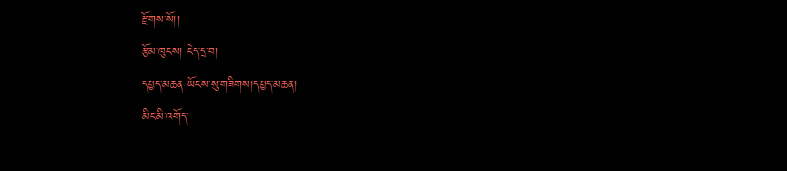རྫོགས་སོ།།
རྩོམ་ཁུངས། ངེད་དྲ་བ།
དཔྱད་མཆན ཡོངས་སུ་གཟིགས།དཔྱད་མཆན།
མིང་མི་འགོད་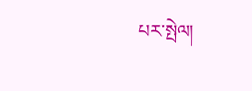པར་སྤེལ།